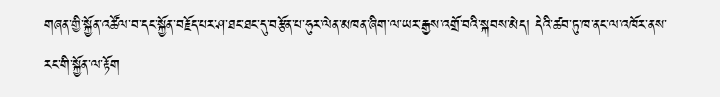གཞན་གྱི་སྐྱོན་འཚོལ་བ་དང་སྐྱོན་བརྗོད་པར་ཤ་ཐང་ཐང་དུ་བརྩོན་པ་ཧུར་ལེན་མཁན་ཞིག་ལ་ཡར་རྒྱས་འགྲོ་བའི་སྐབས་མེད། དེའི་ཚབ་ཏུ་ཁ་ནང་ལ་འཁོར་ནས་རང་གི་སྐྱོན་ལ་རྟོག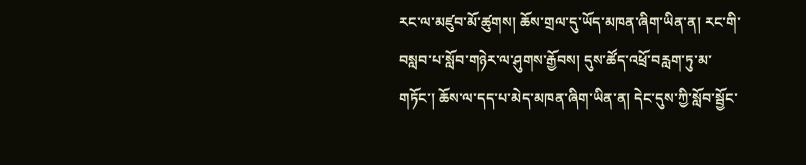རང་ལ་མཛུབ་མོ་ཚུགས། ཆོས་གྲལ་དུ་ཡོད་མཁན་ཞིག་ཡིན་ན། རང་གི་བསླབ་པ་སློབ་གཉེར་ལ་ཤུགས་རྒྱོབས། དུས་ཚོད་འཕྲོ་བརླག་ཏུ་མ་གཏོང་། ཆོས་ལ་དད་པ་མེད་མཁན་ཞིག་ཡིན་ན། དེང་དུས་ཀྱི་སློབ་སྦྱོང་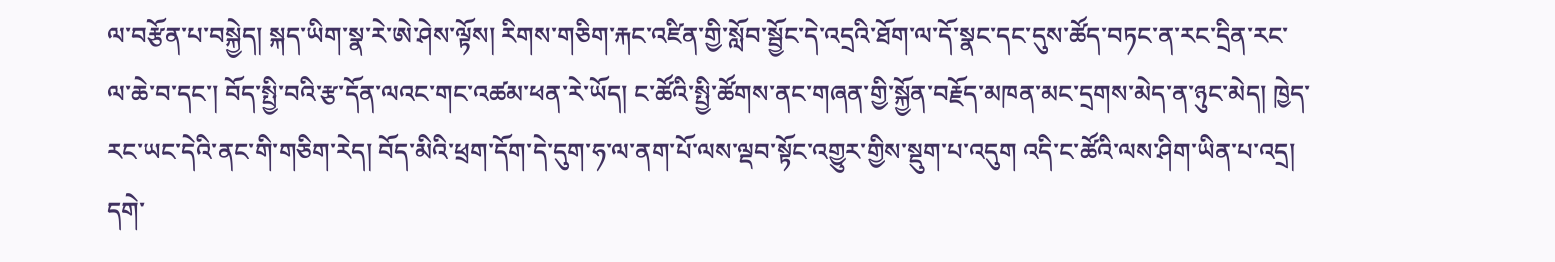ལ་བརྩོན་པ་བསྐྱེད། སྐད་ཡིག་སྣ་རེ་ཨེ་ཤེས་ལྟོས། རིགས་གཅིག་རྐང་འཛིན་གྱི་སློབ་སྦྱོང་དེ་འདྲའི་ཐོག་ལ་དོ་སྣང་དང་དུས་ཚོད་བཏང་ན་རང་དྲིན་རང་ལ་ཆེ་བ་དང་། བོད་སྤྱི་བའི་རྩ་དོན་ལའང་གང་འཚམ་ཕན་རེ་ཡོད། ང་ཚོའི་སྤྱི་ཚོགས་ནང་གཞན་གྱི་སྐྱོན་བརྗོད་མཁན་མང་དྲགས་མེད་ན་ཉུང་མེད། ཁྱེད་རང་ཡང་དེའི་ནང་གི་གཅིག་རེད། བོད་མིའི་ཕྲག་དོག་དེ་དུག་ཧ་ལ་ནག་པོ་ལས་ལྡབ་སྟོང་འགྱུར་གྱིས་སྡུག་པ་འདུག འདི་ང་ཚོའི་ལས་ཤིག་ཡིན་པ་འདྲ། དགེ་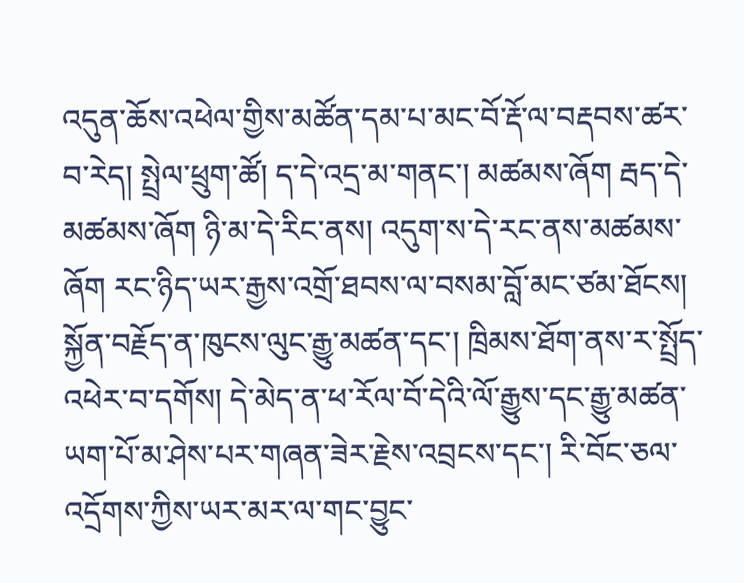འདུན་ཆོས་འཕེལ་གྱིས་མཚོན་དམ་པ་མང་བོ་རྡོ་ལ་བརྡབས་ཚར་བ་རེད། སྤྲེལ་ཕྲུག་ཚོ། ད་དེ་འདྲ་མ་གནང་། མཚམས་ཞོག རྦད་དེ་མཚམས་ཞོག ཉི་མ་དེ་རིང་ནས། འདུག་ས་དེ་རང་ནས་མཚམས་ཞོག རང་ཉིད་ཡར་རྒྱས་འགྲོ་ཐབས་ལ་བསམ་བློ་མང་ཙམ་ཐོངས། སྐྱོན་བརྗོད་ན་ཁུངས་ལུང་རྒྱུ་མཚན་དང་། ཁྲིམས་ཐོག་ནས་ར་སྤྲོད་འཕེར་བ་དགོས། དེ་མེད་ན་ཕ་རོལ་བོ་དེའི་ལོ་རྒྱུས་དང་རྒྱུ་མཚན་ཡག་པོ་མ་ཤེས་པར་གཞན་ཟེར་རྗེས་འབྲངས་དང་། རི་བོང་ཅལ་འདྲོགས་ཀྱིས་ཡར་མར་ལ་གང་བྱུང་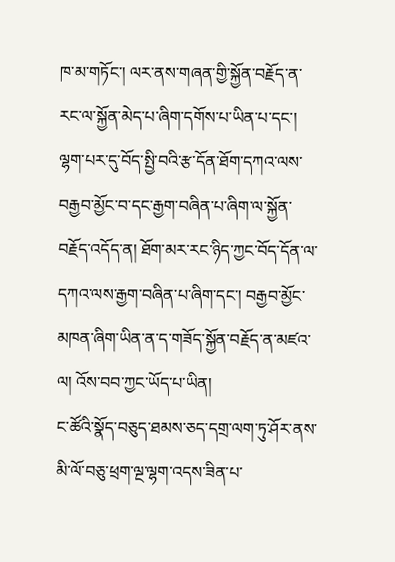ཁ་མ་གཏོང་། ལར་ནས་གཞན་གྱི་སྐྱོན་བརྗོད་ན་རང་ལ་སྐྱོན་མེད་པ་ཞིག་དགོས་པ་ཡིན་པ་དང་། ལྷག་པར་དུ་བོད་སྤྱི་བའི་རྩ་དོན་ཐོག་དཀའ་ལས་བརྒྱབ་མྱོང་བ་དང་རྒྱག་བཞིན་པ་ཞིག་ལ་སྐྱོན་བརྗོད་འདོད་ན། ཐོག་མར་རང་ཉིད་ཀྱང་བོད་དོན་ལ་དཀའ་ལས་རྒྱག་བཞིན་པ་ཞིག་དང་། བརྒྱབ་མྱོང་མཁན་ཞིག་ཡིན་ན་ད་གཟོད་སྐྱོན་བརྗོད་ན་མཛའ་ལ། འོས་བབ་ཀྱང་ཡོད་པ་ཡིན།
ང་ཚོའི་སྣོད་བཅུད་ཐམས་ཅད་དགྲ་ལག་ཏུ་ཤོར་ནས་མི་ལོ་བཅུ་ཕྲག་ལྔ་ལྷག་འདས་ཟིན་པ་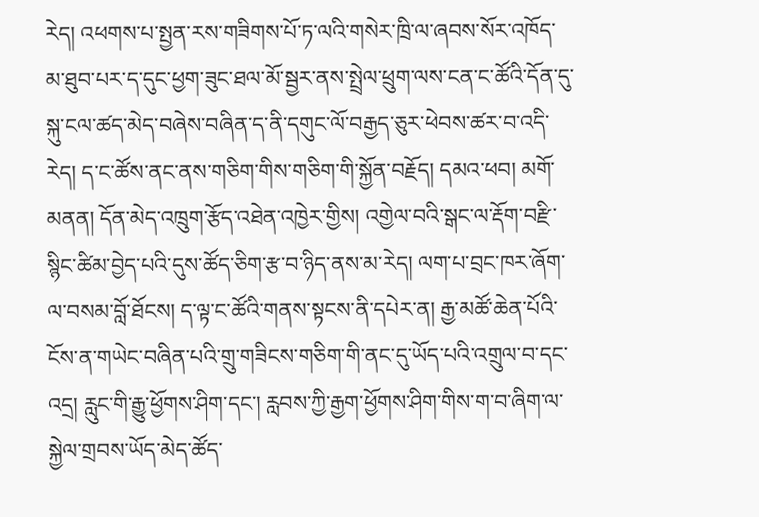རེད། འཕགས་པ་སྤྱན་རས་གཟིགས་པོ་ཏ་ལའི་གསེར་ཁྲི་ལ་ཞབས་སོར་འཁོད་མ་ཐུབ་པར་ད་དུང་ཕྱག་ཟུང་ཐལ་མོ་སྦྱར་ནས་སྤྲེལ་ཕྲུག་ལས་ངན་ང་ཚོའི་དོན་དུ་སྐུ་ངལ་ཚད་མེད་བཞེས་བཞིན་ད་ནི་དགུང་ལོ་བརྒྱད་ཅུར་ཕེབས་ཚར་བ་འདི་རེད། ད་ང་ཚོས་ནང་ནས་གཅིག་གིས་གཅིག་གི་སྐྱོན་བརྗོད། དམའ་ཕབ། མགོ་མནན། དོན་མེད་འཁྲུག་རྩོད་འཐེན་འཁྱེར་གྱིས། འགྱེལ་བའི་སྒང་ལ་རྡོག་བརྫི་སྙིང་ཚིམ་བྱེད་པའི་དུས་ཚོད་ཅིག་རྩ་བ་ཉིད་ནས་མ་རེད། ལག་པ་བྲང་ཁར་ཞོག་ལ་བསམ་བློ་ཐོངས། ད་ལྟ་ང་ཚོའི་གནས་སྟངས་ནི་དཔེར་ན། རྒྱ་མཚོ་ཆེན་པོའི་ངོས་ན་གཡེང་བཞིན་པའི་གྲུ་གཟིངས་གཅིག་གི་ནང་དུ་ཡོད་པའི་འགྲུལ་བ་དང་འདྲ། རླུང་གི་རྒྱུ་ཕྱོགས་ཤིག་དང་། རླབས་ཀྱི་རྒྱག་ཕྱོགས་ཤིག་གིས་ག་བ་ཞིག་ལ་སྐྱེལ་གྲབས་ཡོད་མེད་ཚོད་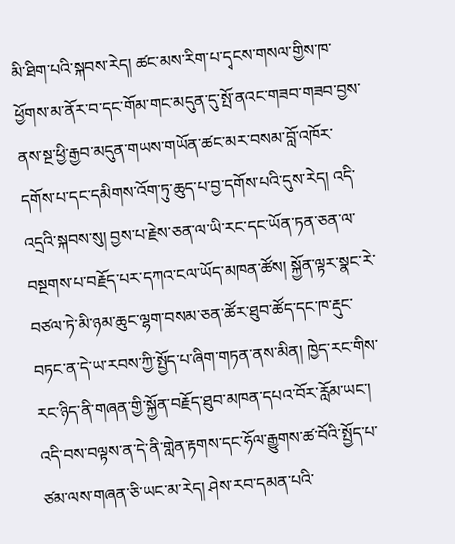མི་ཐིག་པའི་སྐབས་རེད། ཚང་མས་རིག་པ་དྭངས་གསལ་གྱིས་ཁ་ཕྱོགས་མ་ནོར་བ་དང་གོམ་གང་མདུན་དུ་སྤོ་ནའང་གཟབ་གཟབ་བྱས་ནས་སྔ་ཕྱི་རྒྱབ་མདུན་གཡས་གཡོན་ཚང་མར་བསམ་བློ་འཁོར་དགོས་པ་དང་དམིགས་འོག་ཏུ་ཆུད་པ་བྱ་དགོས་པའི་དུས་རེད། འདི་འདྲའི་སྐབས་སུ། བྱས་པ་རྗེས་ཅན་ལ་ཡི་རང་དང་ཡོན་ཏན་ཅན་ལ་བསྔགས་པ་བརྗོད་པར་དཀའ་ངལ་ཡོད་མཁན་ཚོས། སྐྱོན་ལྟར་སྣང་རེ་བཙལ་ཏེ་མི་ཉམ་ཆུང་ལྷག་བསམ་ཅན་ཚོར་ཐུབ་ཚོད་དང་ཁ་རྡུང་བཏང་ན་དེ་ཡ་རབས་ཀྱི་སྤྱོད་པ་ཞིག་གཏན་ནས་མིན། ཁྱེད་རང་གིས་རང་ཉིད་ནི་གཞན་གྱི་སྐྱོན་བརྗོད་ཐུབ་མཁན་དཔའ་བོར་རློམ་ཡང་། འདི་བས་བལྟས་ན་དེ་ནི་གླེན་རྟགས་དང་ཧོལ་རྒྱུགས་ཚ་བོའི་སྤྱོད་པ་ཙམ་ལས་གཞན་ཅི་ཡང་མ་རེད། ཤེས་རབ་དམན་པའི་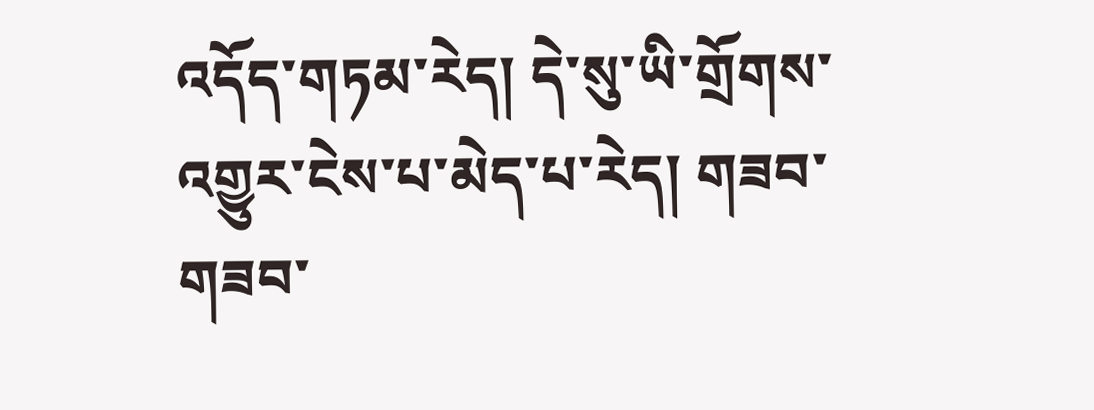འདོད་གཏམ་རེད། དེ་སུ་ཡི་གྲོགས་འགྱུར་ངེས་པ་མེད་པ་རེད། གཟབ་གཟབ་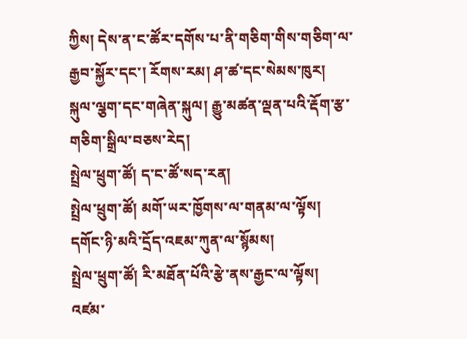ཀྱིས། དེས་ན་ང་ཚོར་དགོས་པ་ནི་གཅིག་གིས་གཅིག་ལ་རྒྱབ་སྐྱོར་དང་། རོགས་རམ། ཤ་ཚ་དང་སེམས་ཁུར། སྐུལ་ལྕག་དང་གཞེན་སྐུལ། རྒྱུ་མཚན་ལྡན་པའི་རྡོག་རྩ་གཅིག་སྒྲིལ་བཅས་རེད།
སྤྲེལ་ཕྲུག་ཚོ། ད་ང་ཚོ་སད་རན།
སྤྲེལ་ཕྲུག་ཚོ། མགོ་ཡར་ཁྱོགས་ལ་གནམ་ལ་ལྟོས། དགོང་ཉི་མའི་དྲོད་འཇམ་ཀུན་ལ་སྙོམས།
སྤྲེལ་ཕྲུག་ཚོ། རི་མཐོན་པོའི་རྩེ་ནས་རྒྱང་ལ་ལྟོས། འཛམ་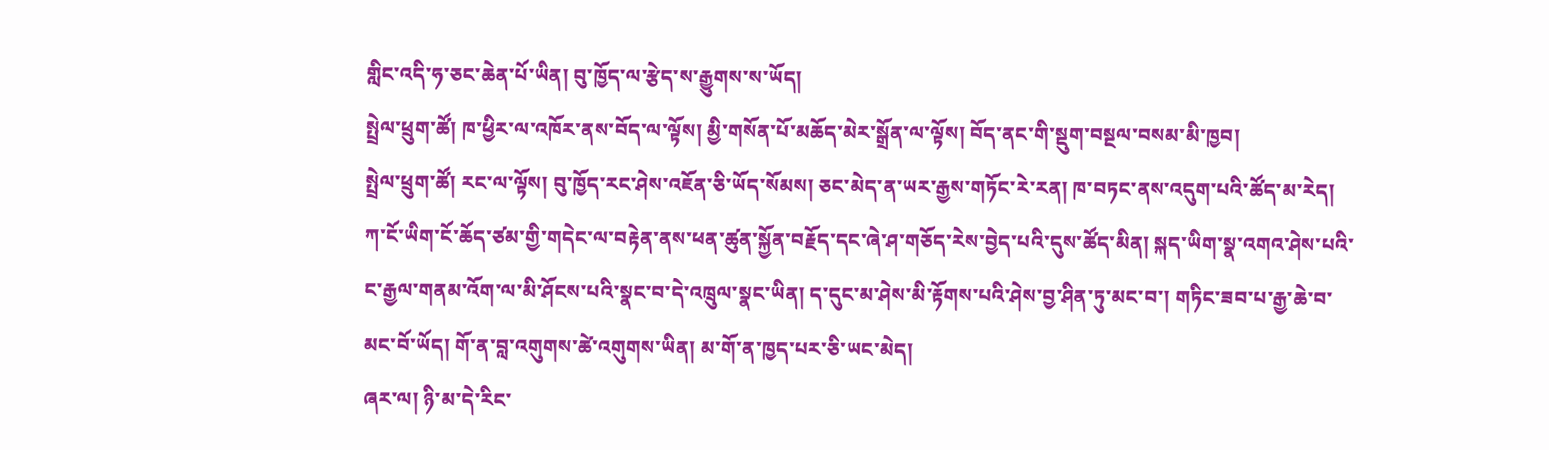གླིང་འདི་ཧ་ཅང་ཆེན་པོ་ཡིན། བུ་ཁྱོད་ལ་རྩེད་ས་རྒྱུགས་ས་ཡོད།
སྤྲེལ་ཕྲུག་ཚོ། ཁ་ཕྱིར་ལ་འཁོར་ནས་བོད་ལ་ལྟོས། མྱི་གསོན་པོ་མཆོད་མེར་སྒྲོན་ལ་ལྟོས། བོད་ནང་གི་སྡུག་བསྔལ་བསམ་མི་ཁྱབ།
སྤྲེལ་ཕྲུག་ཚོ། རང་ལ་ལྟོས། བུ་ཁྱོད་རང་ཤེས་འཇོན་ཅི་ཡོད་སོམས། ཅང་མེད་ན་ཡར་རྒྱས་གཏོང་རེ་རན། ཁ་བཏང་ནས་འདུག་པའི་ཚོད་མ་རེད།
ཀ་ངོ་ཡིག་ངོ་ཆོད་ཙམ་གྱི་གདེང་ལ་བརྟེན་ནས་ཕན་ཚུན་སྐྱོན་བརྗོད་དང་ཞེ་ཤ་གཅོད་རེས་བྱེད་པའི་དུས་ཚོད་མིན། སྐད་ཡིག་སྣ་འགའ་ཤེས་པའི་ང་རྒྱལ་གནམ་འོག་ལ་མི་ཤོངས་པའི་སྣང་བ་དེ་འཁྲུལ་སྣང་ཡིན། ད་དུང་མ་ཤེས་མི་རྟོགས་པའི་ཤེས་བྱ་ཤིན་ཏུ་མང་བ་། གཏིང་ཟབ་པ་རྒྱ་ཆེ་བ་མང་བོ་ཡོད། གོ་ན་བླ་འགུགས་ཚེ་འགུགས་ཡིན། མ་གོ་ན་ཁྱད་པར་ཅི་ཡང་མེད།
ཞར་ལ། ཉི་མ་དེ་རིང་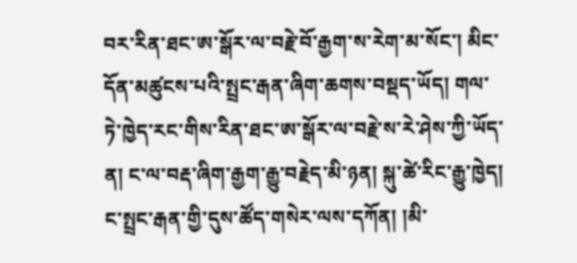བར་རིན་ཐང་ཨ་སྒོར་ལ་བརྗེ་བོ་རྒྱག་ས་རེག་མ་སོང་། མིང་དོན་མཚུངས་པའི་སྤྲང་རྒན་ཞིག་ཆགས་བསྡད་ཡོད། གལ་ཏེ་ཁྱེད་རང་གིས་རིན་ཐང་ཨ་སྒོར་ལ་བརྗེ་ས་རེ་ཤེས་ཀྱི་ཡོད་ན། ང་ལ་བརྡ་ཞིག་རྒྱག་རྒྱུ་བརྗེད་མི་ཉན། སྐུ་ཚེ་རིང་རྒྱུ་ཁྱེད།
ང་སྤྲང་རྒན་གྱི་དུས་ཚོད་གསེར་ལས་དཀོན། །མི་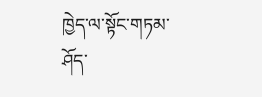ཁྱེད་ལ་སྟོང་གཏམ་ཤོད་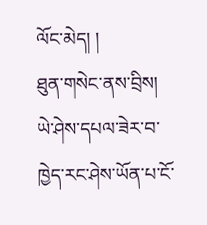ལོང་མེད། །
ཐུན་གསེང་ནས་བྲིས།
ཡེ་ཤེས་དཔལ་ཟེར་བ་ཁྱེད་རང་ཤེས་ཡོན་པ་ངོ་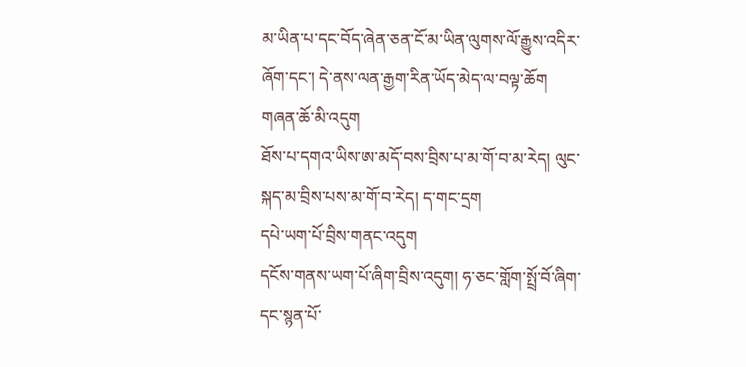མ་ཡིན་པ་དང་བོད་ཞེན་ཅན་ངོ་མ་ཡིན་ལུགས་ལོ་རྒྱུས་འདིར་ཞོག་དང་། དེ་ནས་ལན་རྒྱག་རིན་ཡོད་མེད་ལ་བལྟ་ཆོག གཞན་ཆོ་མི་འདུག
ཐོས་པ་དགའ་ཡིས་ཨ་མདོ་བས་བྲིས་པ་མ་གོ་བ་མ་རེད། ལུང་སྐད་མ་བྲིས་པས་མ་གོ་བ་རེད། ད་གང་དྲག
དཔེ་ཡག་པོ་བྲིས་གནང་འདུག
དངོས་གནས་ཡག་པོ་ཞིག་བྲིས་འདུག། ཧ་ཅང་གློག་སྤྲོ་བོ་ཞིག་དང་སྙན་པོ་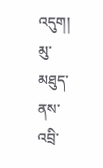འདུག། མུ་མཐུད་ནས་འབྲི་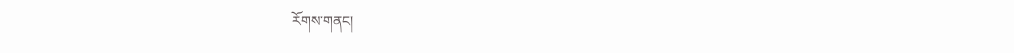རོགས་གནང།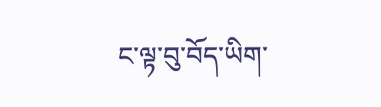ང་ལྟ་བུ་བོད་ཡིག་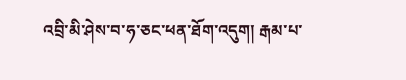འབྲི་མི་ཤེས་བ་ཧ་ཅང་ཕན་ཐོག་འདུག། རྒམ་པ་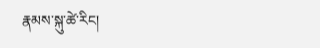རྣམས་སྐུ་ཚེ་རིང།